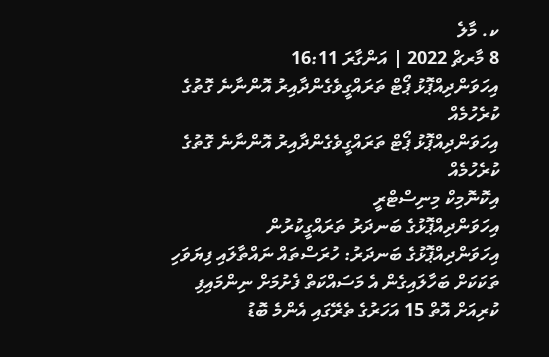ކ. މާލެ
8 މާރޗް 2022 | އަންގާރަ 16:11
އިހަވަންދިއްޕޮޅު ޕޯޓް ތަރައްގީވެގެންދާއިރު އޮންނާނެ ގޮތުގެ ކުރެހުމެއް
އިހަވަންދިއްޕޮޅު ޕޯޓް ތަރައްގީވެގެންދާއިރު އޮންނާނެ ގޮތުގެ ކުރެހުމެއް
އިކޮނޮމިކް މިނިސްޓްރީ
އިހަވަންދިއްޕޮޅުގެ ބަނދަރު ތަރައްގީކުރުން
އިހަވަންދިއްޕޮޅުގެ ބަނދަރު: ހުރަސްތައް ނައްތާލައި ފިޔަވަހި ތަކަކަށް ބަހާލައިގެން އެ މަސައްކަތް ފެށުމަށް ނިންމައިފި
ކުރިއަށް އޮތް 15 އަހަރުގެ ތެރޭގައި އެންމެ ބޮޑު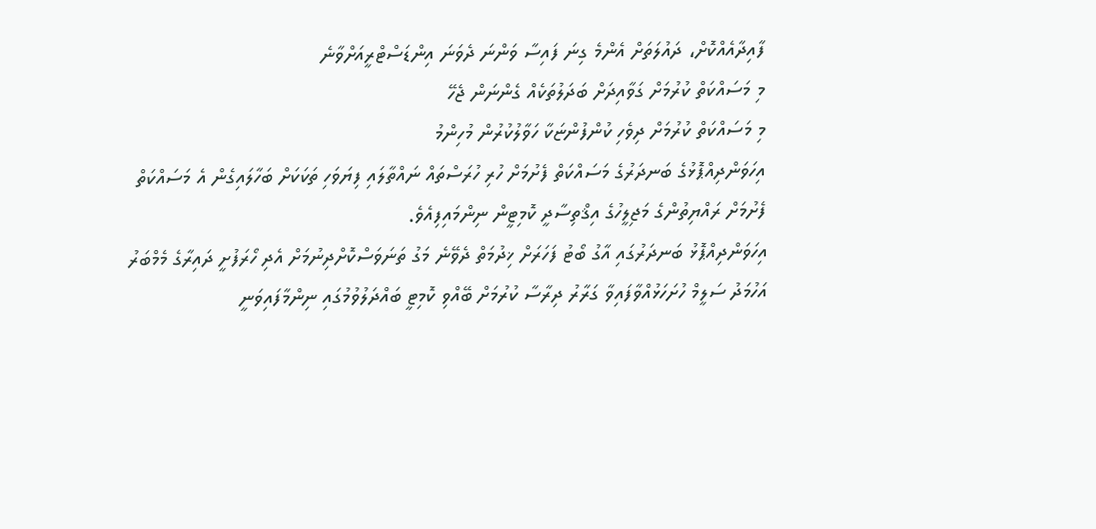ފާއިދާއެއްކޮށް، ދައުލަތަށް އެންމެ ގިނަ ފައިސާ ވަންނަ ދެވަނަ އިންޑަސްޓްރީއަށްވާނެ
މި މަސައްކަތް ކުރުމަށް ގަވާއިދަށް ބަދަލުތަކެއް ގެންނަން ޖެހޭ
މި މަސައްކަތް ކުރުމަށް ދިވެހި ކުންފުންޏަކާ ހަވާލުކުރުން މުހިންމު
އިހަވަންދިއްޕޮޅުގެ ބަނދަރުގެ މަސައްކަތް ފެށުމަށް ހުރި ހުރަސްތައް ނައްތާލައި ފިޔަވަހި ތަކަކަށް ބަހާލައިގެން އެ މަސައްކަތް ފެށުމަށް ރައްޔިތުންގެ މަޖިލީހުގެ އިޤްތިސާދީ ކޮމިޓީން ނިންމައިފިއެވެ.
އިހަވަންދިއްޕޮޅު ބަނދަރުގައި އާގު ބޯޓު ފަހަރަށް ޚިދުމަތް ދެވޭނެ މަގު ތަނަވަސްކޮށްދިނުމަށް އެދި ހޯރަފުށީ ދައިރާގެ މެމްބަރު އަހުމަދު ސަލީމް ހުށަހަޅުއްވާފައިވާ ގަރާރު ދިރާސާ ކުރުމަށް ބޭއްވި ކޮމިޓީ ބައްދަލުވުމުގައި ނިންމާފައިވަނީ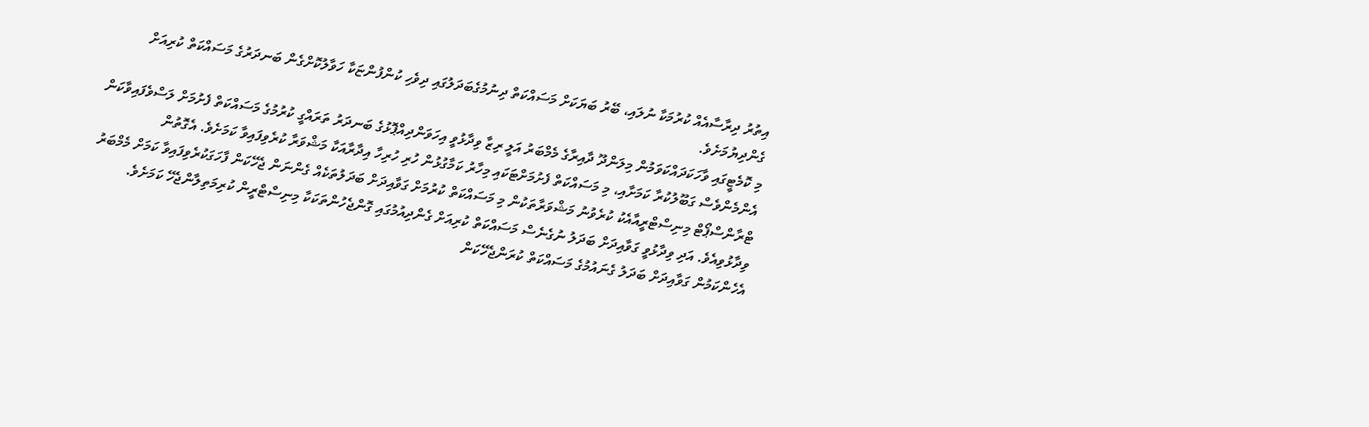އިތުރު ދިރާސާއެއް ކުރުމަކާ ނުލައި، ބޭރު ބަޔަކަށް މަސައްކަތް ދިނުމުގެބަދަލުގައި ދިވެހި ކުންފުންޏަކާ ހަވާލުކޮށްގެން ބަނދަރުގެ މަސައްކަތް ކުރިއަށް ގެންދިޔުމަށެވެ.
މި ކޮމެޓީގައި ވާހަކަދައްކަވަމުން މިލަންދޫ ދާއިރާގެ މެމްބަރު އަލީ ރިޒާ ވިދާޅުވީ އިހަވަންދިއްޕޮޅުގެ ބަނދަރު ތަރައްގީ ކުރުމުގެ މަސައްކަތް ފެށުމަށް ލަސްވެފައިވާކަން އެންމެންވެސް ގަބޫލުކުރާ ކަމަށާއި، މި މަސައްކަތް ފެށުމަށްޓަކައި މިހާރު ކަމާގުޅުން ހުރި ހުރިހާ އިދާރާއަކާ މަޝްވަރާ ކުރެވިފައިވާ ކަމަށެވެ. އެގޮތުން ޓްރާންސްޕޯޓް މިނިސްޓްރީއާއެކު ކުރެވުނު މަޝްވަރާތަކުން މި މަސައްކަތް ކުރުމަށް ގަވާއިދަށް ބަދަލުތަކެއް ގެންނަން ޖެހޭކަން ފާހަގަކުރެވިފައިވާ ކަމަށް މެމްބަރު ވިދާޅުވިއެވެ. އަދި ވިދާޅުވީ ގަވާއިދަށް ބަދަލު ނުގެނެސް މަސައްކަތް ކުރިއަށް ގެންދިއުމުގައި ގޮންޖެހުންތަކަކާ މިނިސްޓްރީން ކުރިމަތިލާންޖެހޭ ކަމަށެވެ. އެހެންކަމުން ގަވާއިދަށް ބަދަލު ގެނައުމުގެ މަސައްކަތް ކުރަންޖެހޭކަން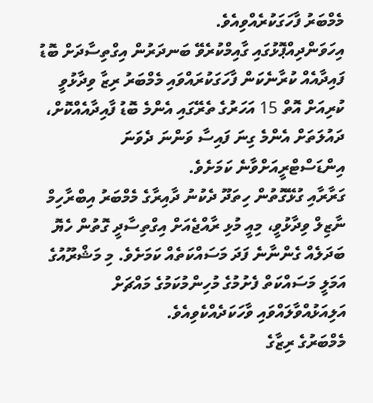މެމްބަރު ފާހަގަކުރެއްވިއެވެ.
އިހަވަންދިއްޕޮޅުގައި ގާއިމްކުރެވޭ ބަނދަރުން އިގްތިސާދަށް ބޮޑު ފައިދާއެއް ކުރާނެކަން ފާހަގަކުރައްވައި މެމްބަރު ރިޒާ ވިދާޅުވީ ކުރިއަށް އޮތް 15 އަހަރުގެ ތެރޭގައި އެންމެ ބޮޑު ފާއިދާއެއްކޮށް، ދައުލަތަށް އެންމެ ގިނަ ފައިސާ ވަންނަ ދެވަނަ އިންޑަސްޓްރީއަށްވާނެ ކަމަށެވެ.
ގަރާރާއި ގުޅޭގޮތުން ހިތަދޫ ދެކުނު ދާއިރާގެ މެމްބަރު އިބްރާހިމް ނާޒިލް ވިދާޅުވީ، މިއީ މުޅި ރާއްޖެއަށް އިގްތިސާދީ ގޮތުން ހެޔޮ ބަދަލެއް ގެންނާނެ ފަދަ މަސައްކަތެއް ކަމަށެވެ. މި މަޝްރޫއުގެ އަމަލީ މަސައްކަތް ފެށުމުގެ މުހިންމުކަމުގެ މައްޗަށް އަލިއަޅުއްވާލައްވައި ވާހަކަދެއްކެވިއެވެ.
މެމްބަރުގެ ރިޒާގެ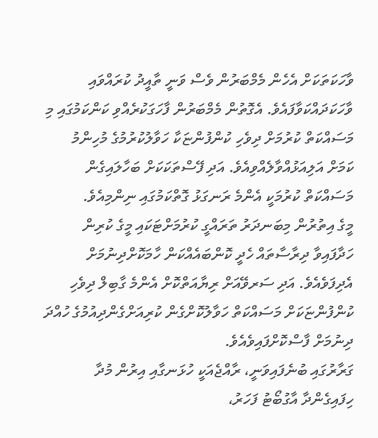ވާހަކަތަކަށް އެހެން މެމްބަރުން ވެސް ވަނީ ތާއީދު ކުރައްވައި ވާހަކަދައްކަވާފައެވެ. އެގޮތުން މެމްބަރުން ފާހަގަކުރެއްވި ކަންކަމުގައި މި މަސައްކަތް ކުރުމަށް ދިވެހި ކުންފުންޏަކާ ހަވާލުކުރުމުގެ މުހިންމު ކަމަށް އަލިއަޅުއްވާލެއްވިއެވެ. އަދި ފޭސްތަކަކަށް ބަހާލައިގެން މަސައްކަތް ކުރުމަކީ އެންމެ ރަނގަޅު ގޮތްކަމުގައި ނިންމިއެވެ.
މީގެ އިތުރުން މިބަނދަރު ތަރައްގީ ކުރުމަށްޓަކައި މީގެ ކުރިން ހަދާފައިވާ ދިރާސާތައް ހެދީ ކޮންބައެއްކަން ހާމަކޮށްދިނުމަށް އެދިފަވެއެވެ. އަދި ސަރވޭއަށް ރިޔާއަތްކޮށް އެންމެ ގާބިލް ދިވެހި ކުންފުންޏަކަށް މަސައްކަތް ހަވާލުކޮށްގެން ކުރިއަށްގެންދިއުމުގެ ހުއްދަ ދިނުމަށް ފާސްކޮށްފައިވެއެވެ.
ގަރާރުގައި ބުނެފައިވަނީ، ރާއްޖެއަކީ ހުޅަނގާއި އިރުން މުދާ ހިފައިގެންދާ އާގުބޯޓު ފަހަރު،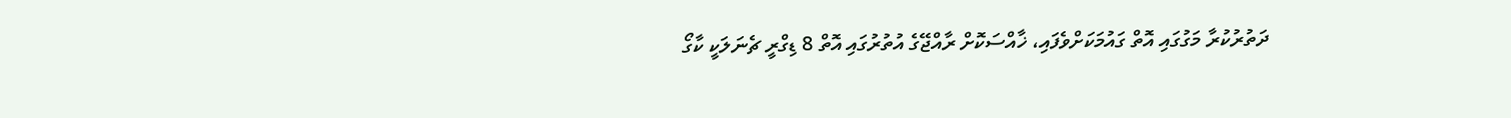ދަތުރުކުރާ މަގުގައި އޮތް ގައުމަކަށްވެފައި، ޚާއްސަކޮށް ރާއްޖޭގެ އުތުރުގައި އޮތް 8 ޑިގްރީ ޗެނަލަކީ ކާގޯ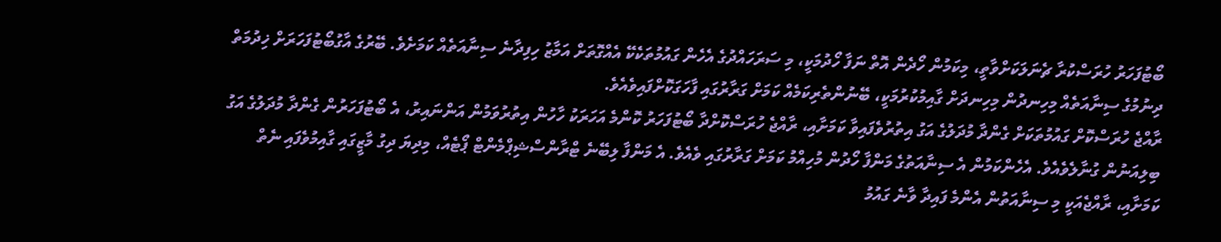ބޯޓުފަހަރު ހުރަސްކުރާ ޗެނަލަކަށްވާތީ، މިކަމުން ހޯދެން އޮތް ނަފާ ހޯދުމަކީ، މި ސަރަހައްދުގެ އެހެން ގައުމުތަކެކޭ އެއްގޮތަށް އަމާޒު ހިފިދާނެ ސިނާއަތެއް ކަމަށެވެ. ބޭރުގެ އާގުބޯޓުފަހަރަށް ޚިދުމަތް ދިނުމުގެ ސިނާއަތެއް މިހިނދުން މިހިނދަށް ގާއިމުކުރުމަކީ، ބޭނުންތެރިކަމެއް ކަމަށް ގަރާރުގައި ފާހަގަކޮށްފައިވެއެވެ.
ރާއްޖެ ހުރަސްކޮށް ގައުމުތަކަށް ގެންދާ މުދަލުގެ އަގު އިތުރުވެފައިވާ ކަމަށާއި، ރާއްޖެ ހުރަސްކޮށްދާ ބޯޓުފަހަރު ކޮންމެ އަހަރަކު ހާހުން އިތުރުވަމުން އަންނައިރު، އެ ބޯޓުފަހަރުން ގެންދާ މުދަލުގެ އަގު ބިލިއަނުން ގުނާލެވެއެވެ. އެހެންކަމުން އެ ސިނާއަތުގެ މަންފާ ހޯދުން މުހިއްމު ކަމަށް ގަރާރުގައި ވެއެވެ. އެ މަންފާ ލިބޭނެ ޓްރާންސްޝިޕްމެންޓް ޕޯޓެއް، މިދިޔަ ދިގު މާޒީގައި ގާއިމުވެފައި ނެތް ކަމަށާއި، ރާއްޖެއަކީ މި ސިނާއަތުން އެންމެ ފައިދާ ވާނެ ގައުމު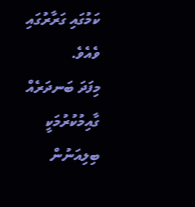ކަމުގައި ގަރާރުގައި ވެއެވެ.
މިފަދަ ބަނދަރެއް ގާއިމުކުރުމަކީ ބިލިއަނުން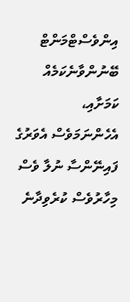އިންވެސްޓްމަންޓް ބޭނުންވާނެކަމެއް ކަމަށާއި، އެހެންނަމަވެސް އެވަރުގެ ފައިނޭންސާ ނުލާ ވެސް މިހާރުވެސް ކުރެވިދާނެ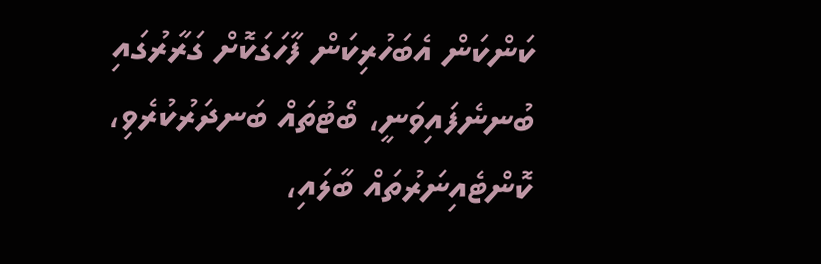ކަންކަން އެބަހުރިކަން ފާހަގަކޮށް ގަރާރުގައި ބުނނެފައިވަނީ، ބޯޓުތައް ބަނދަރުކުރެވި، ކޮންޓެއިނަރުތައް ބާލައި،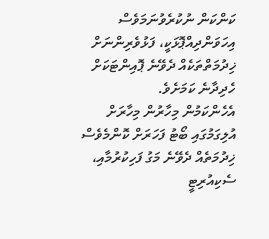ކަންކަން ނުކުރެވުނަމަވެސް އިހަވަންދިއްޕޮޅަކީ، ފަޅުވެރިންނަށް ޚިދުމަތްތަކެއް ދެވޭނެ ޕޮއިންޓަކަށް ހެދިދާނެ ކަމަށެވެ.
އެހެންކަމުން މިހާރުން މިހާރަށް އުލިގަމުގައި ބޯޓު ފަހަރަށް ކޮންމެވެސް ޚިދުމަތެއް ދެވޭނެ މަގު ފަހިކުރުމާއި، ސެކިއުރިޓީ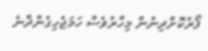ފޯރުކޮށްދިނުން މިހާރުވެސް ހަމަޖެހިގެންދާނެ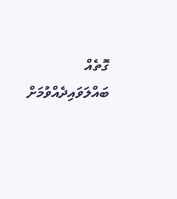ގޮތެއް ބައްލަވައިދެއްވުމަށް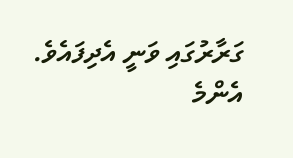ގަރާރުގައި ވަނީ އެދިފައެވެ.
އެންމެ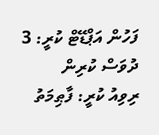ފަހުން އަޕްޑޭޓް ކުރީ: 3 ދުވަސް ކުރިން
ރިވިއު ކުރީ: ފާޠިމަތު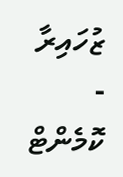ޒުހައިރާ
- ކޮމެންޓް